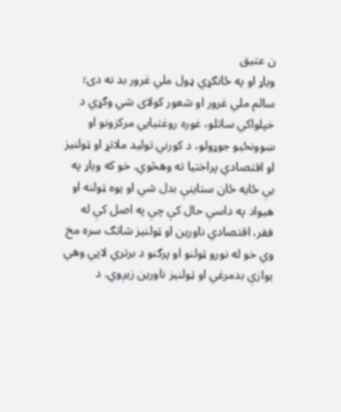ن عتیق
ویاړ او په ځانګړي ډول ملي غرور بد نه دی؛ سالم ملي غرور او شعور کولای شي وګړي د خپلواکي ساتلو، غوره روغتیايي مرکزونو او ښوونځیو جوړولو، د کورني تولید ملاتړ او ټولنیز او اقتصادي پراختیا ته وهڅوي. خو که ویاړ په بې ځایه ځان ستاینې بدل شي او یوه ټولنه او هیواد په داسې حال کې چې په اصل کې له فقر، اقتصادي ناورین او ټولنیز شاتګ سره مخ وي خو له نورو ټولنو او پرګنو د برتري لاپي وهي یوازې بدمرغي او ټولنیز ناورین زیږوي. د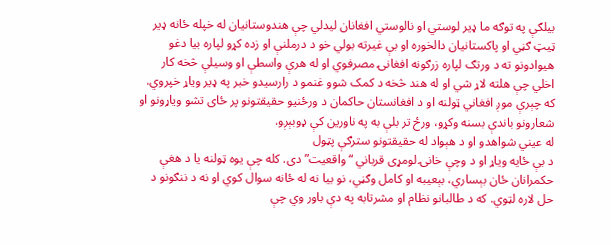بیلګې په توګه ما ډیر لوستي او نالوستي افغانان لیدلي چې هندوستانیان له خپله ځانه ډیر ټیټ ګڼي او پاکستانیان دالخوره او بې غیرته بولي خو د درملنې او زده کړو لپاره بیا دغو هیوادونو ته د ورتګ لپاره زرګونه افغانۍ مصرفوي او له هرې واسطې او وسیلې څخه کار اخلي چې هلته لاړ شي او له هند څخه د کمک شوو غنمو د رارسیدو خبر په ډیر ویاړ خپروي.
که چېرې موږ افغاني ټولنه او د افغانستان حاکمان د ورځنیو حقیقتونو پر ځای تشو وياړونو او شعارونو باندې بسنه وکړو، ورځ تر بلې به په ناورین کې ډوبېږو.
له عیني شواهدو او د هېواد له حقیقتونو سترګې پټول
د بې ځایه ویاړ او د وچې خانۍ لومړی قرباني “واقعیت” دی. کله چې یوه ټولنه یا د هغې حکمرانان ځان بېساري، بېعیبه او کامل وګڼي، نو بیا نه له ځانه سوال کوي او نه د ننګونو د حل لاره لټوي. که د طالبانو نظام او مشرتابه په دې باور وي چې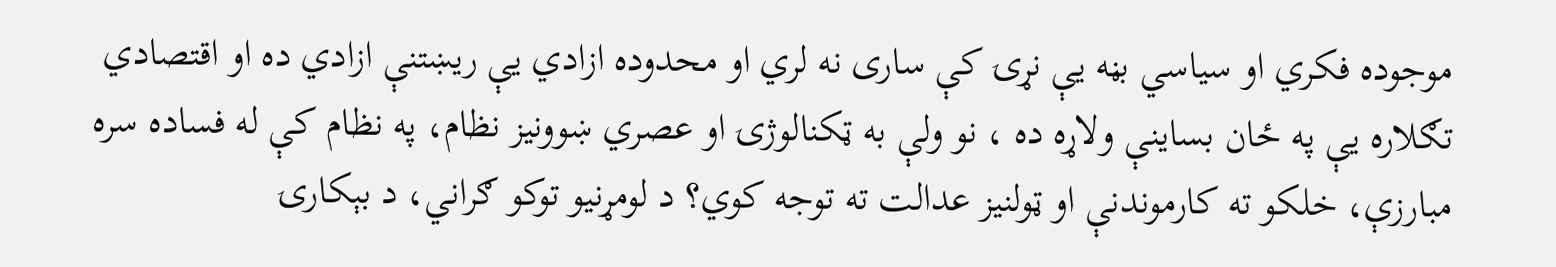موجوده فکري او سیاسي بڼه یې نړۍ کې ساری نه لري او محدوده ازادي یې ریښتنې ازادي ده او اقتصادي تګلاره یې په ځان بساینې ولاړه ده ، نو ولې به ټکنالوژۍ او عصري ښوونیز نظام، په نظام کې له فساده سره مبارزې، خلکو ته کارموندنې او ټولنیز عدالت ته توجه کوي؟ د لومړنیو توکو ګراني، د بېکارۍ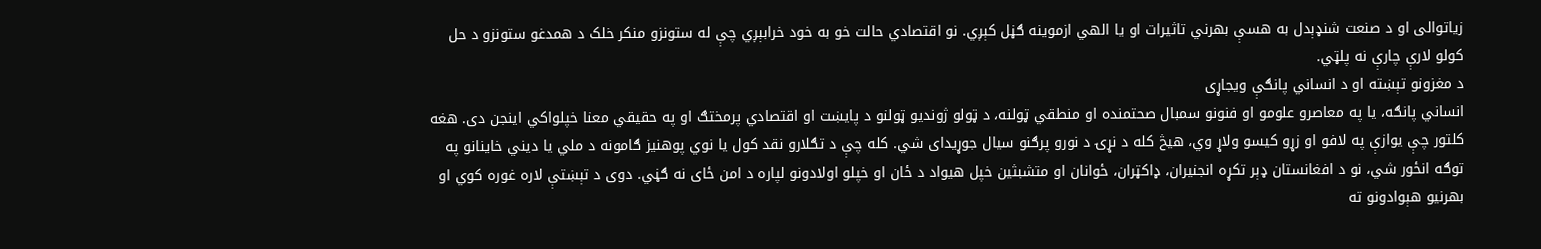زیاتوالی او د صنعت شنډېدل به هسې بهرني تاثیرات او یا الهي ازموینه ګڼل کېږي. نو اقتصادي حالت خو به خود خرابېږي چې له ستونزو منکر خلک د همدغو ستونزو د حل کولو لارې چارې نه پلټي.
د مغزونو تېښته او د انساني پانګې ویجاړی
انساني پانګه، یا په معاصرو علومو او فنونو سمبال صحتمنده او منطقي ټولنه، د ټولو ژوندیو ټولنو د پایښت او اقتصادي پرمختګ او په حقیقي معنا خپلواکي اینجن دی. هغه کلتور چې یوازې په لافو او زړو کیسو ولاړ وي، هیڅ کله د نړۍ د نورو پرګنو سیال جوړیدای شي. کله چې د تګلارو نقد کول يا نوي پوهنیز ګامونه د ملي یا دیني خاینانو په توګه انځور شي، نو د افغانستان ډېر تکړه انجنیران، ډاکټران، ځوانان او متشبثین خپل هیواد د ځان او خپلو اولادونو لپاره د امن ځای نه ګڼي. دوی د تېښتې لاره غوره کوي او بهرنیو هېوادونو ته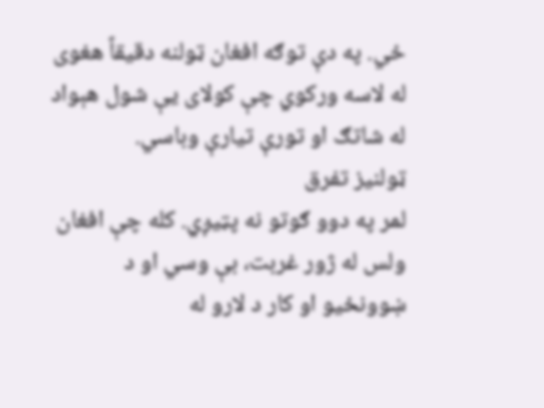ځي. په دې توګه افغان ټولنه دقیقاً هغوی له لاسه ورکوي چې کولای یې شول هېواد له شاتګ او تورې تیارې وباسي.
ټولنیز تفرق
لمر په دوو ګوتو نه پټیږي. کله چې افغان ولس له ژور غربت، بې وسي او د ښوونځیو او کار د لارو له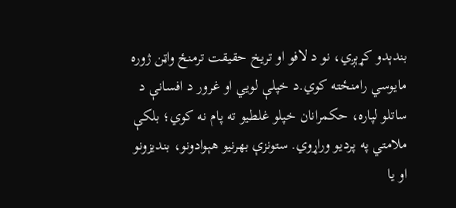بندېدو کړېږي، نو د لافو او تریخ حقیقت ترمنځ واټن ژوره مایوسي رامنځته کوي.د خپلې لويي او غرور د افسانې د ساتلو لپاره، حکمرانان خپلو غلطیو ته پام نه کوي؛ بلکې ملامتي په پرديو وراړوي. ستونزې بهرنیو هېوادونو، بندیزونو او یا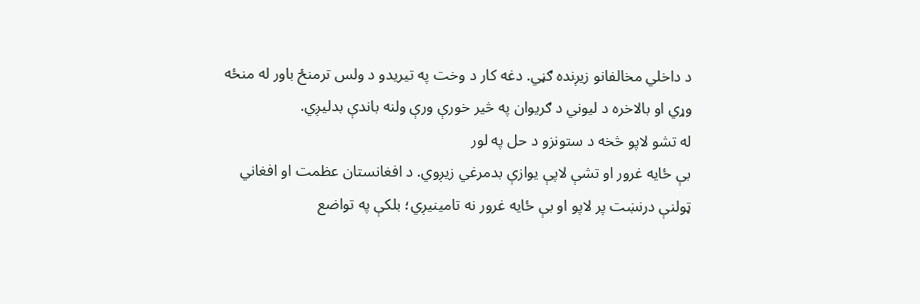د داخلي مخالفانو زیږنده ګڼي. دغه کار د وخت په تیریدو د ولس ترمنځ باور له منځه وړي او بالاخره د لیوني د ګریوان په څیر خورې ورې ولنه باندې بدلیږي.
له تشو لاپو څخه د ستونزو د حل په لور
بې ځایه غرور او تشې لاپې یوازې بدمرغي زیږوي. د افغانستان عظمت او افغاني ټولنې درنښت پر لاپو او بې ځایه غرور نه تامینیږي؛ بلکې په تواضع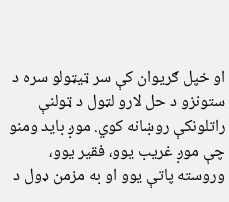او خپل ګریوان کې سر ټیټولو سره د ستونزو د حل لارو لټول د ټولنې راتلونکې روښانه کوي. موږ باید ومنو چې موږ غریب یوو، فقیر یوو، وروسته پاتې یوو او به مزمن ډول د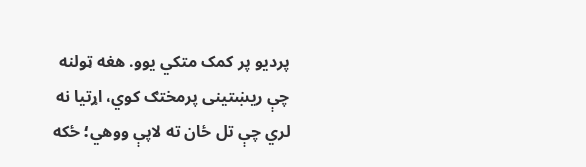پردیو پر کمک متکي یوو. هغه ټولنه چې ریښتینی پرمختګ کوي، اړتیا نه لري چې تل ځان ته لاپې ووهي؛ ځکه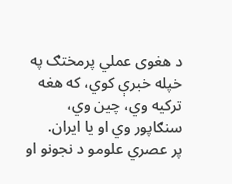د هغوی عملي پرمختګ په خپله خبرې کوي، که هغه ترکیه وي، چین وي، سنګاپور وي او یا ایران.
پر عصري علومو د نجونو او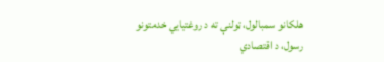هلکانو سمبالول، ټولنې ته د روغتیایي خدمتونو رسول، د اقتصادي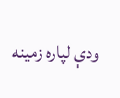ودې لپاره زمینه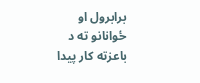برابرول او ځوانانو ته د باعزته کار پیدا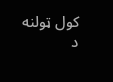کول ټولنه د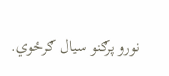نورو پرګنو سیال ګرځوي.